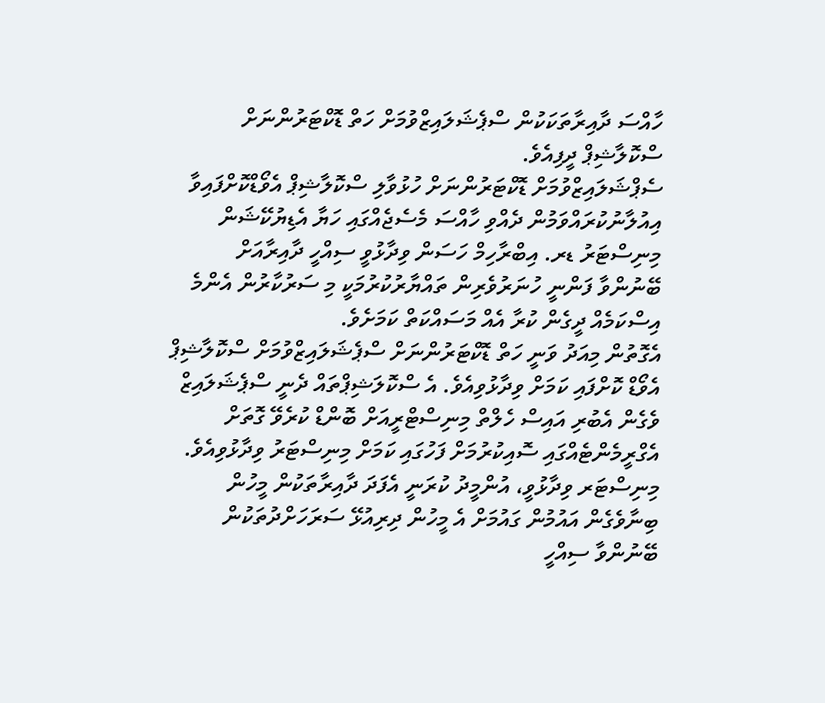ހާއްސަ ދާއިރާތަކަކުން ސްޕެޝަލައިޒްވުމަށް ހަތް ޑޮކްޓަރުންނަށް ސްކޮލާޝިޕް ދީފިއެވެ.
ސެޕްޝަލައިޒްވުމަށް ޑޮކްޓަރުންނަށް ހުޅުވާލި ސްކޮލާޝިޕް އެވޯޑްކޮށްފައިވާ އިއުލާނުކުރައްވަމުން ދެއްވި ހާއްސަ މެސެޖެއްގައި ހަޔާ އެޑިޔުކޭޝަން މިނިސްޓަރު ޑރ. އިބްރާހިމް ހަސަން ވިދާޅުވީ ސިއްހީ ދާއިރާއަށް ބޭނުންވާ ފަންނީ ހުނަރުވެރިން ތައްޔާރުކުރުމަކީ މި ސަރުކާރުން އެންމެ އިސްކަމެއް ދީގެން ކުރާ އެއް މަސައްކަތް ކަމަށެވެ.
އެގޮތުން މިއަދު ވަނީ ހަތް ޑޮކްޓަރުންނަށް ސްޕެޝަލައިޒްވުމަށް ސްކޮލާޝިޕް އެވޯޑް ކޮށްފައި ކަމަށް ވިދާޅުވިއެވެ. އެ ސްކޮލަޝިޕްތައް ދެނީ ސްޕެޝަލައިޒް ވެގެން އެބުރި އައިސް ހެލްތް މިނިސްޓްރީއަށް ބޮންޑް ކުރެވޭ ގޮތަށް އެގްރީމެންޓެއްގައި ސޮއިކުރުމަށް ފަހުގައި ކަމަށް މިނިސްޓަރު ވިދާޅުވިއެވެ.
މިނިސްޓަރ ވިދާޅުވީ، އުންމީދު ކުރަނީ އެފަދަ ދާއިރާތަކުން މީހުން ބިނާވެގެން އައުމުން ގައުމަށް އެ މީހުން ދިރިއުޅޭ ސަރަހަށްދުތަކުން ބޭނުންވާ ސިއްހީ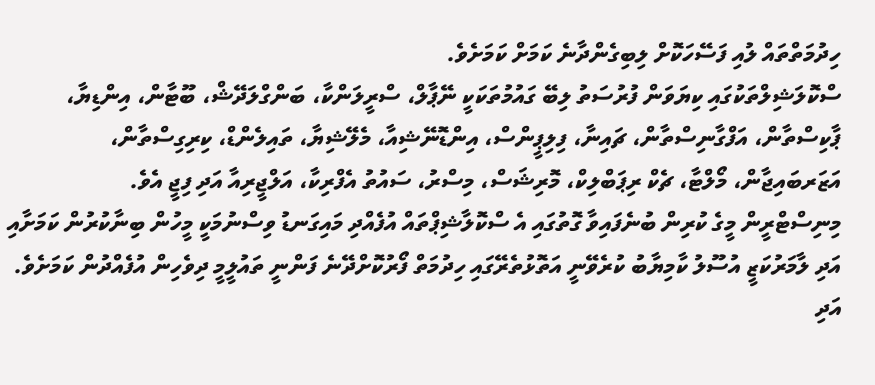ހިދުމަތްތައް ލުއި ފަސޭހަކޮށް ލިބިގެންދާނެ ކަމަށް ކަމަށެވެ.
ސްކޮލަޝިލްތަކުގައި ކިޔަވަން ފުރުސަތު ލިބޭ ގައުމުތަކަކީ ނޭޕާލް، ސްރީލަންކާ، ބަންގްލަދޭޝް، ބޫޓާން، އިންޑިޔާ، ޕާކިސްތާން، އަފްގާނިސްތާން، ޗައިނާ، ފިލިޕީންސް، އިންޑޮނޭޝިއާ، މެލޭޝިޔާ، ތައިލެންޑް، ކިރިގިސްތާން، އަޒަރބައިޖާން، މޯލްޓާ، ޗެކް ރިޕަބްލިކް، މޮރިޝަސް، މިސްރު، ސައުތު އެފްރިކާ، އަލްޖީރިއާ އަދި ފިޖީ އެވެ.
މިނިސްޓްރީން މީގެ ކުރިން ބުނެފައިވާ ގޮތުގައި އެ ސްކޮލާޝިޕްތައް އުފެއްދި މައިގަނޑު ވިސްނުމަކީ މީހުން ބިނާކުރުން ކަމަށާއި އަދި ލާމަރުކަޒީ އުސޫލު ކާމިޔާބު ކުރެވޭނީ އަތޮޅުތެރޭގައި ހިދުމަތް ފޯރުކޮށްދޭނެ ފަންނީ ތައުލީމީ ދިވެހިން އުފެއްދުން ކަމަށެވެ.
އަދި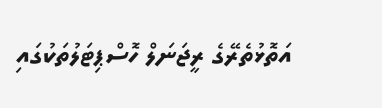އަތޮޅުތެރޭގެ ރީޖަނަލް ހޮސްޕިޓަލުތަކުގައި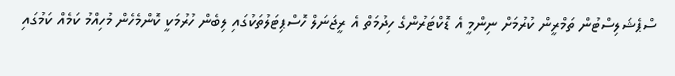ސްޕެޝަލިސްޓުން ތަމްރީން ކުރުމަށް ނިންމީ އެ ޑޮކްޓަރުންގެ ހިދުމަތް އެ ރީޖަނަލް ހޮސްޕިޓަލުތަކުގައި ލިބެން ހުރުމަކީ ކޮންމެހެން މުހިއްމު ކަމެއް ކަމުގައި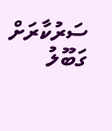ސަރުކާރަށް ގަބޫލު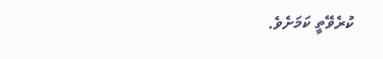ކުރެވޭތީ ކަމަށެވެ.